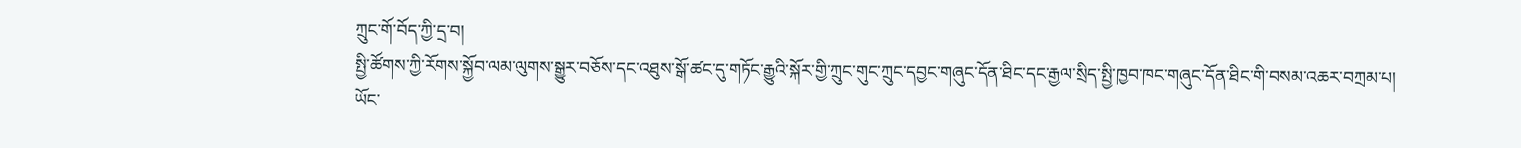ཀྲུང་གོ་བོད་ཀྱི་དྲ་བ།
སྤྱི་ཚོགས་ཀྱི་རོགས་སྐྱོབ་ལམ་ལུགས་སྒྱུར་བཅོས་དང་འཐུས་སྒོ་ཚང་དུ་གཏོང་རྒྱུའི་སྐོར་གྱི་ཀྲུང་གུང་ཀྲུང་དབྱང་གཞུང་དོན་ཐིང་དང་རྒྱལ་སྲིད་སྤྱི་ཁྱབ་ཁང་གཞུང་དོན་ཐིང་གི་བསམ་འཆར་བཀྲམ་པ།
ཡོང་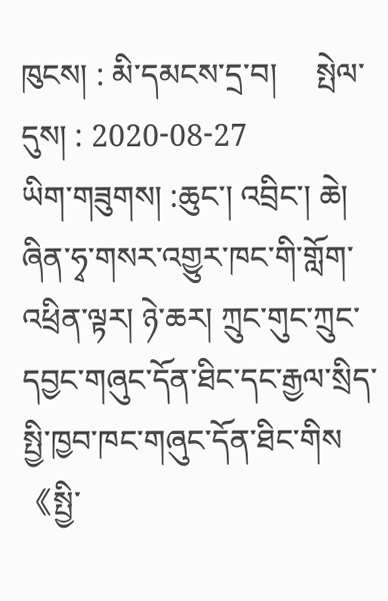ཁུངས། : མི་དམངས་དྲ་བ།     སྤེལ་དུས། : 2020-08-27
ཡིག་གཟུགས། :ཆུང་། འབྲིང་། ཆེ།
ཞིན་ཧྭ་གསར་འགྱུར་ཁང་གི་གློག་འཕྲིན་ལྟར། ཉེ་ཆར། ཀྲུང་གུང་ཀྲུང་དབྱང་གཞུང་དོན་ཐིང་དང་རྒྱལ་སྲིད་སྤྱི་ཁྱབ་ཁང་གཞུང་དོན་ཐིང་གིས《སྤྱི་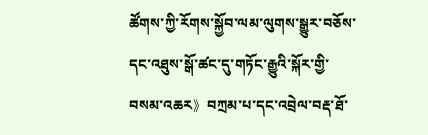ཚོགས་ཀྱི་རོགས་སྐྱོབ་ལམ་ལུགས་སྒྱུར་བཅོས་དང་འཐུས་སྒོ་ཚང་དུ་གཏོང་རྒྱུའི་སྐོར་གྱི་བསམ་འཆར》བཀྲམ་པ་དང་འབྲེལ་བརྡ་ཐོ་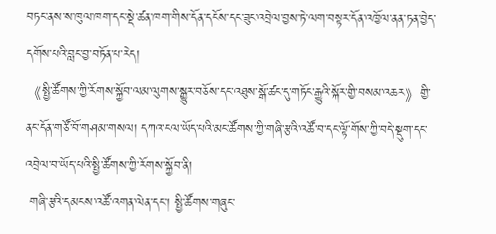བཏང་ནས་ས་ཁུལ་ཁག་དང་སྡེ་ཚན་ཁག་གིས་དོན་དངོས་དང་ཟུང་འབྲེལ་བྱས་ཏེ་ལག་བསྟར་དོན་འཁྱོལ་ནན་ཏན་བྱེད་དགོས་པའི་བླང་བྱ་བཏོན་པ་རེད།
《སྤྱི་ཚོགས་ཀྱི་རོགས་སྐྱོབ་ལམ་ལུགས་སྒྱུར་བཅོས་དང་འཐུས་སྒོ་ཚང་དུ་གཏོང་རྒྱུའི་སྐོར་གྱི་བསམ་འཆར》གྱི་ནང་དོན་གཙོ་བོ་གཤམ་གསལ། དཀའ་ངལ་ཡོད་པའི་མང་ཚོགས་ཀྱི་གཞི་རྩའི་འཚོ་བ་དང་ལྟོ་གོས་ཀྱི་བདེ་སྡུག་དང་འབྲེལ་བ་ཡོད་པའི་སྤྱི་ཚོགས་ཀྱི་རོགས་སྐྱོབ་ནི།
 གཞི་རྩའི་དམངས་འཚོ་འགན་ལེན་དང་། སྤྱི་ཚོགས་གཞུང་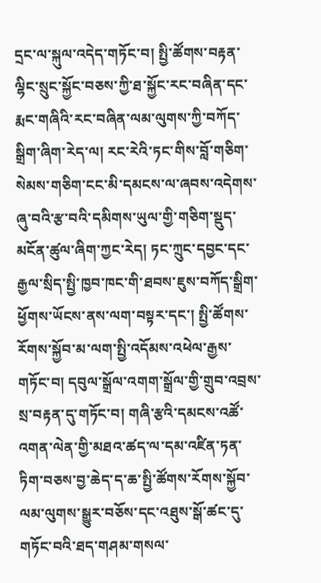དྲང་ལ་སྐུལ་འདེད་གཏོང་བ། སྤྱི་ཚོགས་བརྟན་ལྷིང་སྲུང་སྐྱོང་བཅས་ཀྱི་ཐ་སྐྱོང་རང་བཞིན་དང་རྨང་གཞིའི་རང་བཞིན་ལམ་ལུགས་ཀྱི་བཀོད་སྒྲིག་ཞིག་རེད་ལ། རང་རེའི་ཏང་གིས་བློ་གཅིག་སེམས་གཅིག་ངང་མི་དམངས་ལ་ཞབས་འདེགས་ཞུ་བའི་རྩ་བའི་དམིགས་ཡུལ་གྱི་གཅིག་སྡུད་མངོན་ཚུལ་ཞིག་ཀྱང་རེད། ཏང་ཀྲུང་དབྱང་དང་རྒྱལ་སྲིད་སྤྱི་ཁྱབ་ཁང་གི་ཐབས་ཇུས་བཀོད་སྒྲིག་ཕྱོགས་ཡོངས་ནས་ལག་བསྟར་དང་། སྤྱི་ཚོགས་རོགས་སྐྱོབ་མ་ལག་སྤྱི་འདོམས་འཕེལ་རྒྱས་གཏོང་བ། དབུལ་སྒྲོལ་འགག་སྒྲོལ་གྱི་གྲུབ་འབྲས་སྲ་བརྟན་དུ་གཏོང་བ། གཞི་རྩའི་དམངས་འཚོ་འགན་ལེན་གྱི་མཐའ་ཚད་ལ་དམ་འཛིན་ཏན་ཏིག་བཅས་བྱ་ཆེད་ད་ཆ་སྤྱི་ཚོགས་རོགས་སྐྱོབ་ལམ་ལུགས་སྒྱུར་བཅོས་དང་འཐུས་སྒོ་ཚང་དུ་གཏོང་བའི་ཐད་གཤམ་གསལ་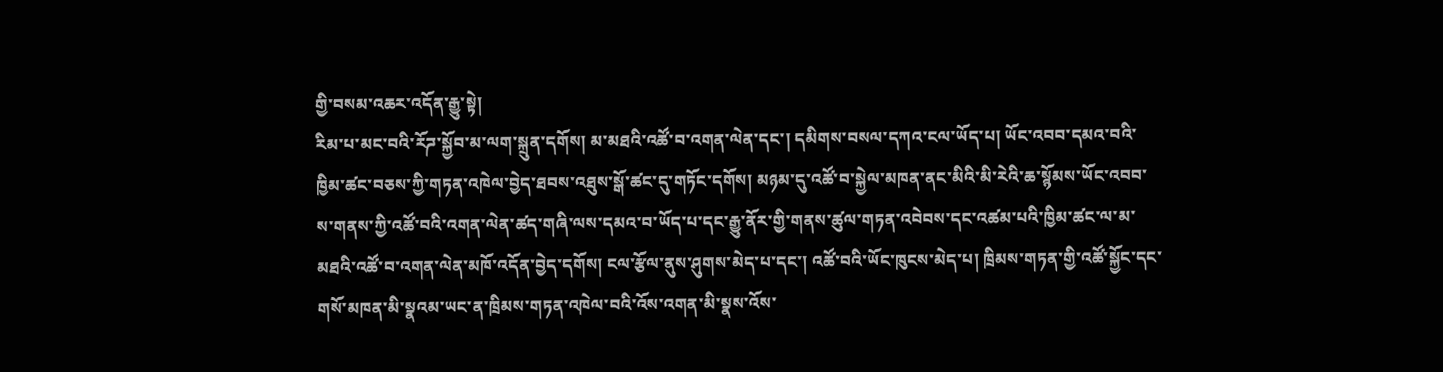གྱི་བསམ་འཆར་འདོན་རྒྱུ་སྟེ།
རིམ་པ་མང་བའི་རོཌ་སྐྱོབ་མ་ལག་སྐྲུན་དགོས། མ་མཐའི་འཚོ་བ་འགན་ལེན་དང་། དམིགས་བསལ་དཀའ་ངལ་ཡོད་པ། ཡོང་འབབ་དམའ་བའི་ཁྱིམ་ཚང་བཅས་ཀྱི་གཏན་འཁེལ་བྱེད་ཐབས་འཐུས་སྒོ་ཚང་དུ་གཏོང་དགོས། མཉམ་དུ་འཚོ་བ་སྐྱེལ་མཁན་ནང་མིའི་མི་རེའི་ཆ་སྙོམས་ཡོང་འབབ་ས་གནས་ཀྱི་འཚོ་བའི་འགན་ལེན་ཚད་གཞི་ལས་དམའ་བ་ཡོད་པ་དང་རྒྱུ་ནོར་གྱི་གནས་ཚུལ་གཏན་འབེབས་དང་འཚམ་པའི་ཁྱིམ་ཚང་ལ་མ་མཐའི་འཚོ་བ་འགན་ལེན་མཁོ་འདོན་བྱེད་དགོས། ངལ་རྩོལ་ནུས་ཤུགས་མེད་པ་དང་། འཚོ་བའི་ཡོང་ཁུངས་མེད་པ། ཁྲིམས་གཏན་གྱི་འཚོ་སྐྱོང་དང་གསོ་མཁན་མི་སྣའམ་ཡང་ན་ཁྲིམས་གཏན་འཁེལ་བའི་འོས་འགན་མི་སྣས་འོས་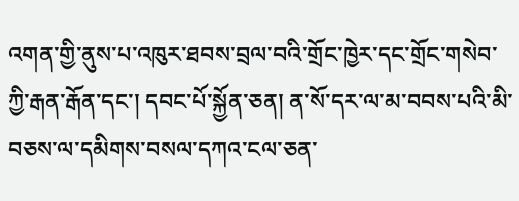འགན་གྱི་ནུས་པ་འཁུར་ཐབས་བྲལ་བའི་གྲོང་ཁྱེར་དང་གྲོང་གསེབ་ཀྱི་རྒན་རྒོན་དང་། དབང་པོ་སྐྱོན་ཅན། ན་སོ་དར་ལ་མ་བབས་པའི་མི་བཅས་ལ་དམིགས་བསལ་དཀའ་ངལ་ཅན་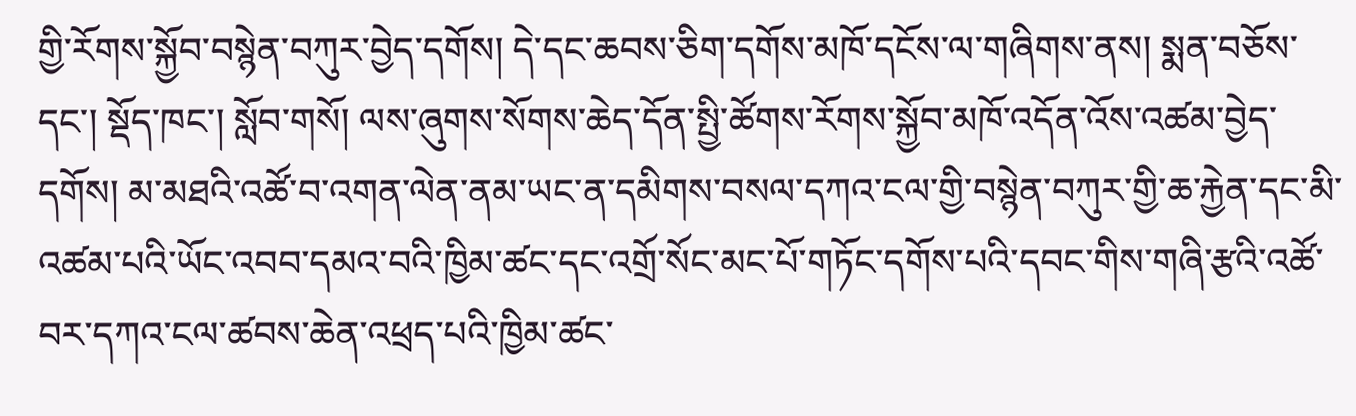གྱི་རོགས་སྐྱོབ་བསྙེན་བཀུར་བྱེད་དགོས། དེ་དང་ཆབས་ཅིག་དགོས་མཁོ་དངོས་ལ་གཞིགས་ནས། སྨན་བཅོས་དང་། སྡོད་ཁང་། སློབ་གསོ། ལས་ཞུགས་སོགས་ཆེད་དོན་སྤྱི་ཚོགས་རོགས་སྐྱོབ་མཁོ་འདོན་འོས་འཚམ་བྱེད་དགོས། མ་མཐའི་འཚོ་བ་འགན་ལེན་ནམ་ཡང་ན་དམིགས་བསལ་དཀའ་ངལ་གྱི་བསྙེན་བཀུར་གྱི་ཆ་རྐྱེན་དང་མི་འཚམ་པའི་ཡོང་འབབ་དམའ་བའི་ཁྱིམ་ཚང་དང་འགྲོ་སོང་མང་པོ་གཏོང་དགོས་པའི་དབང་གིས་གཞི་རྩའི་འཚོ་བར་དཀའ་ངལ་ཚབས་ཆེན་འཕྲད་པའི་ཁྱིམ་ཚང་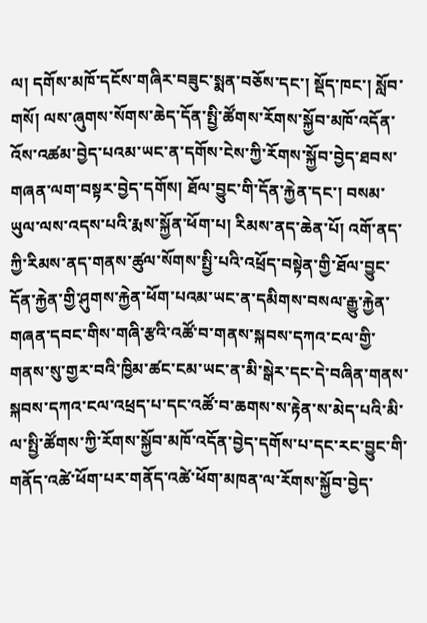ལ། དགོས་མཁོ་དངོས་གཞིར་བཟུང་སྨན་བཅོས་དང་། སྡོད་ཁང་། སློབ་གསོ། ལས་ཞུགས་སོགས་ཆེད་དོན་སྤྱི་ཚོགས་རོགས་སྐྱོབ་མཁོ་འདོན་འོས་འཚམ་བྱེད་པའམ་ཡང་ན་དགོས་ངེས་ཀྱི་རོགས་སྐྱོབ་བྱེད་ཐབས་གཞན་ལག་བསྟར་བྱེད་དགོས། ཐོལ་བྱུང་གི་དོན་རྐྱེན་དང་། བསམ་ཡུལ་ལས་འདས་པའི་རྨས་སྐྱོན་ཕོག་པ། རིམས་ནད་ཆེན་པོ། འགོ་ནད་ཀྱི་རིམས་ནད་གནས་ཚུལ་སོགས་སྤྱི་པའི་འཕྲོད་བསྟེན་གྱི་ཐོལ་བྱུང་དོན་རྐྱེན་གྱི་ཤུགས་རྐྱེན་ཕོག་པའམ་ཡང་ན་དམིགས་བསལ་རྒྱུ་རྐྱེན་གཞན་དབང་གིས་གཞི་རྩའི་འཚོ་བ་གནས་སྐབས་དཀའ་ངལ་གྱི་གནས་སུ་གྱར་བའི་ཁྱིམ་ཚང་ངམ་ཡང་ན་མི་སྒེར་དང་དེ་བཞིན་གནས་སྐབས་དཀའ་ངལ་འཕྲད་པ་དང་འཚོ་བ་ཆགས་ས་རྟེན་ས་མེད་པའི་མི་ལ་སྤྱི་ཚོགས་ཀྱི་རོགས་སྐྱོབ་མཁོ་འདོན་བྱེད་དགོས་པ་དང་རང་བྱུང་གི་གནོད་འཚེ་ཕོག་པར་གནོད་འཚེ་ཕོག་མཁན་ལ་རོགས་སྐྱོབ་བྱེད་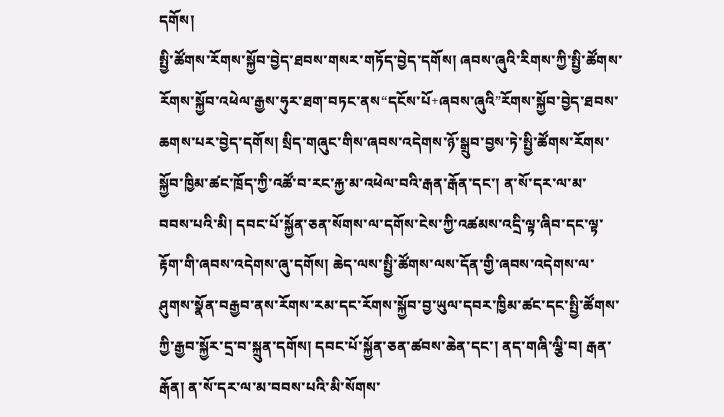དགོས།
སྤྱི་ཚོགས་རོགས་སྐྱོབ་བྱེད་ཐབས་གསར་གཏོད་བྱེད་དགོས། ཞབས་ཞུའི་རིགས་ཀྱི་སྤྱི་ཚོགས་རོགས་སྐྱོབ་འཕེལ་རྒྱས་ཧུར་ཐག་བཏང་ནས“དངོས་པོ+ཞབས་ཞུའི”རོགས་སྐྱོབ་བྱེད་ཐབས་ཆགས་པར་བྱེད་དགོས། སྲིད་གཞུང་གིས་ཞབས་འདེགས་ཉོ་སྒྲུབ་བྱས་ཏེ་སྤྱི་ཚོགས་རོགས་སྐྱོབ་ཁྱིམ་ཚང་ཁྲོད་ཀྱི་འཚོ་བ་རང་རྐྱ་མ་འཕེལ་བའི་རྒན་རྒོན་དང་། ན་སོ་དར་ལ་མ་བབས་པའི་མི། དབང་པོ་སྐྱོན་ཅན་སོགས་ལ་དགོས་ངེས་ཀྱི་འཚམས་འདྲི་ལྟ་ཞིབ་དང་ལྟ་རྟོག་གི་ཞབས་འདེགས་ཞུ་དགོས། ཆེད་ལས་སྤྱི་ཚོགས་ལས་དོན་གྱི་ཞབས་འདེགས་ལ་ཤུགས་སྣོན་བརྒྱབ་ནས་རོགས་རམ་དང་རོགས་སྐྱོབ་བྱ་ཡུལ་དབར་ཁྱིམ་ཚང་དང་སྤྱི་ཚོགས་ཀྱི་རྒྱབ་སྐྱོར་དྲ་བ་སྐྲུན་དགོས། དབང་པོ་སྐྱོན་ཅན་ཚབས་ཆེན་དང་། ནད་གཞི་ལྕི་བ། རྒན་རྒོན། ན་སོ་དར་ལ་མ་བབས་པའི་མི་སོགས་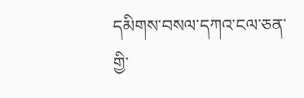དམིགས་བསལ་དཀའ་ངལ་ཅན་གྱི་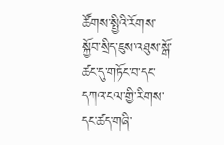ཚོགས་སྤྱིའི་རོགས་སྐྱོབ་སྲིད་ཇུས་འཐུས་སྒོ་ཚང་དུ་གཏོང་བ་དང་དཀའ་ངལ་གྱི་རིགས་དང་ཚད་གཞི་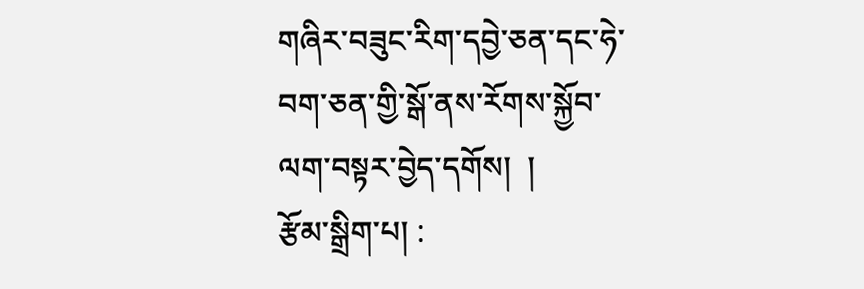གཞིར་བཟུང་རིག་དབྱེ་ཅན་དང་ཧེ་བག་ཅན་གྱི་སྒོ་ནས་རོགས་སྐྱོབ་ལག་བསྟར་བྱེད་དགོས།  །
རྩོམ་སྒྲིག་པ། :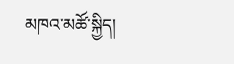མཁའ་མཚོ་སྐྱིད།